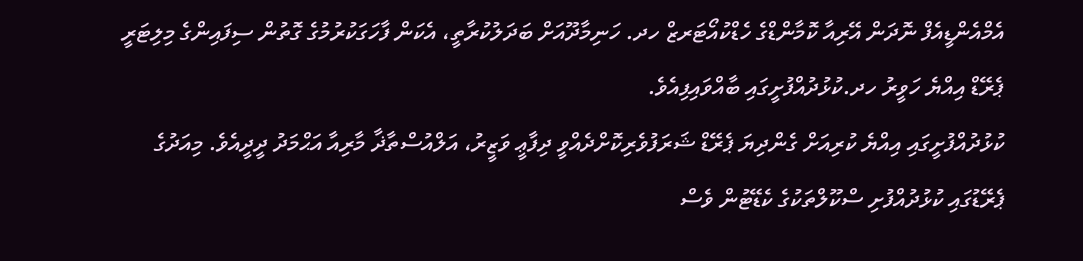އެމްއެންޑީއެފް ނޮދަން އޭރިއާ ކޮމާންޑްގެ ހެޑްކުއޯޓަރޒް ހދ. ހަނިމާދޫއަށް ބަދަލުކުރާތީ، އެކަން ފާހަގަކުރުމުގެ ގޮތުން ސިފައިންގެ މިލިޓަރީ ޕެރޭޑް އިއްޔެ ހަވީރު ހދ.ކުޅުދުއްފުށީގައި ބާއްވައިފިއެވެ.
ކުޅުދުއްފުށީގައި އިއްޔެ ކުރިއަށް ގެންދިޔަ ޕެރޭޑް ޝަރަފުވެރިކޮށްދެއްވީ ދިފާޢީ ވަޒީރު، އަލްއުސްތާޛާ މާރިއާ އަޙްމަދު ދީދީއެވެ. މިއަދުގެ ޕެރޭޑުގައި ކުޅުދުއްފުށި ސްކޫލްތަކުގެ ކެޑޭޓުން ވެސް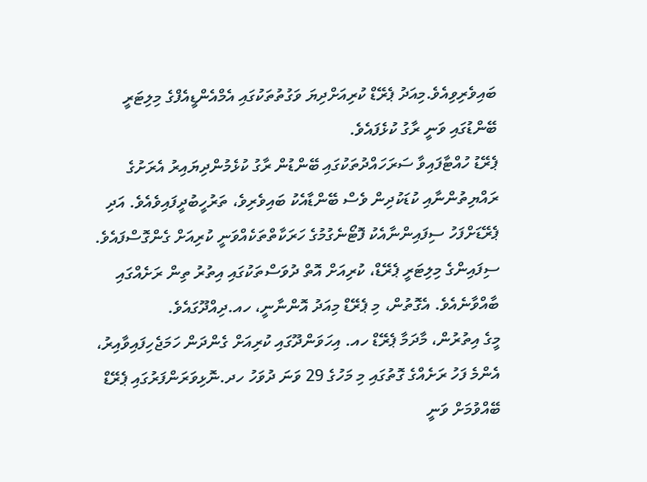ބައިވެރިވިއެވެ.މިއަދު ޕެރޭޑް ކުރިއަށްދިޔަ ވަގުތުތަކުގައި އެމްއެންޑީއެފްގެ މިލިޓަރީ ބޭންޑުގައި ވަނީ ރާގު ކުޅެފައެވެ.
ޕެރޭޑު ހުއްޓާފައިވާ ސަރަހައްދުތަކުގައި ބޭންޑުން ރާގު ކުޅެމުންދިޔައިރު އެރަށުގެ ރައްޔިތުންނާއި ކުޑަކުދިން ވެސް ބޭންޑާއެކު ބައިވެރިވެ، ތަރުހީބުދީފައިވެއެވެ. އަދި ޕެރޭޑަށްފަހު ސިފައިންނާއެކު ފޮޓޯނެގުމުގެ ހަރަކާތްތަކެއްވަނީ ކުރިއަށް ގެންގޮސްފައެވެ. ސިފައިންގެ މިލިޓަރީ ޕެރޭޑް، ކުރިއަށް އޮތް ދުވަސްތަކުގައި އިތުރު ތިން ރަށެއްގައި ބާއްވާނެއެވެ. އެގޮތުން، މި ޕެރޭޑް މިއަދު އޮންނާނީ، ހއ.ދިއްދޫގައެވެ.
މީގެ އިތުރުން، މާދަމާ ޕެރޭޑް ހއ. އިހަވަންދޫގައި ކުރިއަށް ގެންދަން ހަމަޖެހިފައިވާއިރު، އެންމެ ފަހު ރަށެއްގެ ގޮތުގައި މި މަހުގެ 29 ވަނަ ދުވަހު ހދ.ނޮޅިވަރަންފަރުގައި ޕެރޭޑް ބޭއްވުމަށް ވަނީ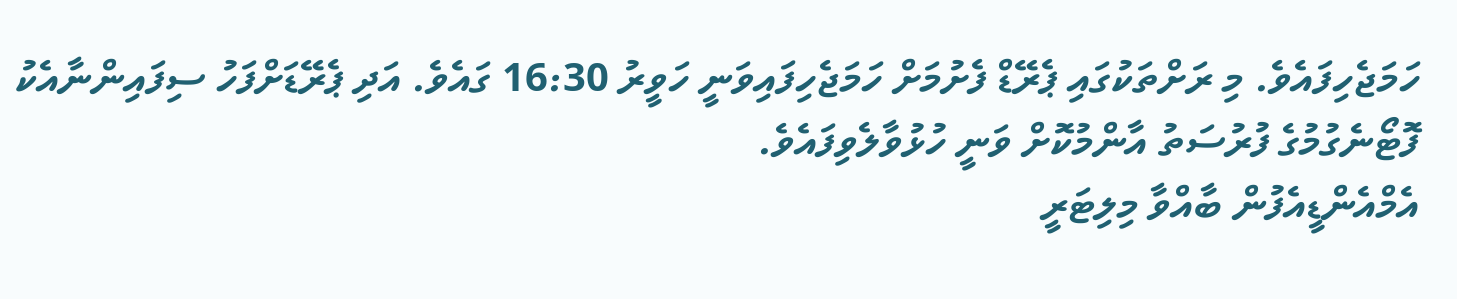ހަމަޖެހިފައެވެ. މި ރަށްތަކުގައި ޕެރޭޑް ފެށުމަށް ހަމަޖެހިފައިވަނީ ހަވީރު 16:30 ގައެވެ. އަދި ޕެރޭޑަށްފަހު ސިފައިންނާއެކު ފޮޓޯނެގުމުގެ ފުރުސަތު އާންމުކޮށް ވަނީ ހުޅުވާލެވިފައެވެ.
އެމްއެންޑީއެފުން ބާއްވާ މިލިޓަރީ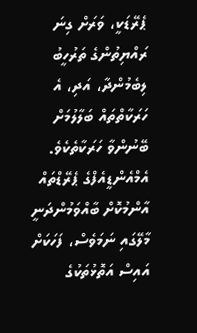ޕެރޭޑަކީ، ވަރަށް ގިނަ ރައްޔިތުންގެ ތަރުހީބު ލިބެމުންދާ، އަދި، އެ ހަރަކާތްތައް ބަލާލުމަށް ބޭނުންވާ ހަރަކާތެކެވެ. އެމްއެންޑީއެފްގެ ޕެރޭޑްތައް އާންމުކޮށް ބާއްވަމުންދަނީ މާލޭގައި ނަމަވެސް، ފަހަކަށް އައިސް އަތޮޅުތަކުގެ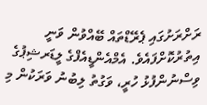ރަށްރަށުގައި ޕެރޭޑްތައް ބޭއްވުން ވަނީ އިތުރުކޮށްފައެވެ. އެމްއެންޑީއެފްގެ ލީޑަރޝިޕުގެ ވިސްނުންފުޅު ހުރީ، ވަގުތު ލިބުނު ވަރަކުން މި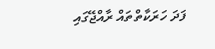ފަދަ ހަރަކާތްތައް ރާއްޖޭގައި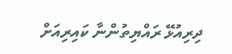ދިރިއުޅޭ ރައްޔިތުންނާ ކައިރިއަށް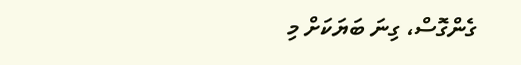ގެންގޮސް، ގިނަ ބަޔަކަށް މި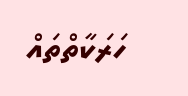ހަރަކާތްތައް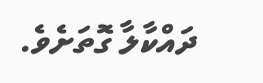ދައްކާލާ ގޮތަށެވެ.